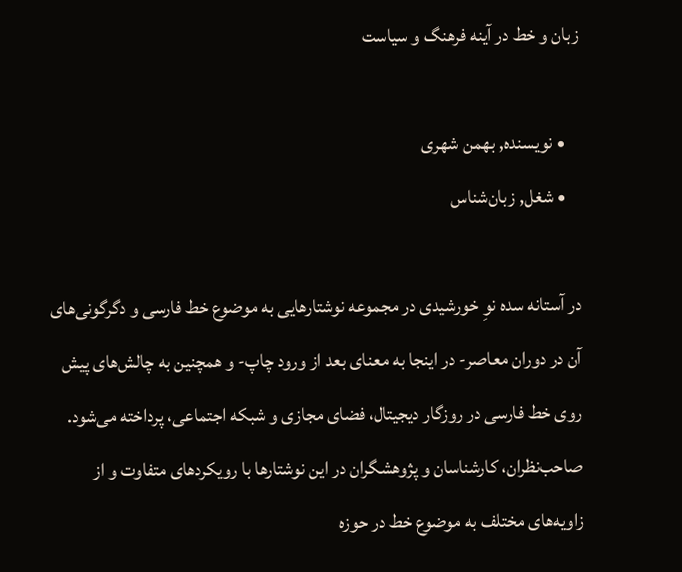زبان و خط در آینه فرهنگ و سیاست

    • نویسنده, بهمن شهری
    • شغل, زبان‌شناس

در آستانه سده نوِ خورشیدی در مجموعه نوشتارهایی به موضوع خط فارسی و دگرگونی‌های آن در دوران معاصر- در اینجا به معنای بعد از ورود چاپ- و همچنین به چالش‌های پیش روی خط فارسی در روزگار دیجیتال، فضای مجازی و شبکه اجتماعی، پرداخته می‌شود. صاحب‌نظران، کارشناسان و پژوهشگران در این نوشتارها با رویکردهای متفاوت و از زاویه‌های مختلف به موضوع خط در حوزه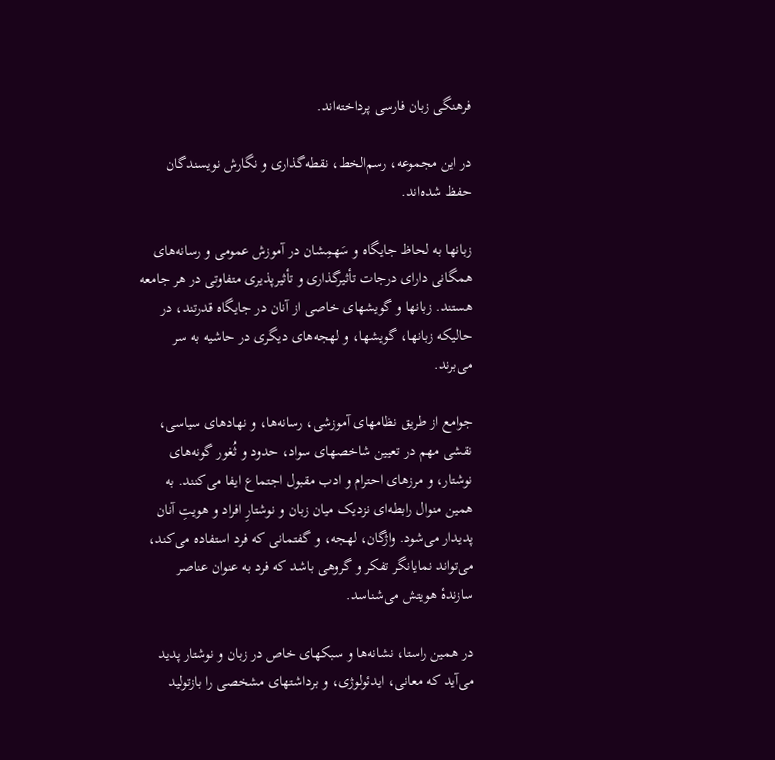فرهنگی زبان فارسی پرداخته‌اند.

در این مجموعه، رسم‌الخط، نقطه‌گذاری و نگارش نویسندگان حفظ شده‌اند.

زبانها به لحاظ جایگاه و سَهمِشان در آموزش عمومی و رسانه‌های همگانی دارای درجات تأثیرگذاری و تأثیرپذیری متفاوتی در هر جامعه هستند. زبانها و گویشهای خاصی از آنان در جایگاه قدرتند، در حالیکه زبانها، گویشها، و لهجه‌های دیگری در حاشیه به سر می‌برند.

جوامع از طریق نظامهای آموزشی، رسانه‌ها، و نهادهای سیاسی، نقشی مهم در تعیین شاخصهای سواد، حدود و ثُغور گونه‌های نوشتار، و مرز‌های احترام و ادب مقبول اجتماع ایفا می‌کنند. به همین منوال رابطه‌ای نزدیک میان زبان و نوشتارِ افراد و هویتِ آنان پدیدار می‌شود. واژگان، لهجه، و گفتمانی که فرد استفاده می‌کند، می‌تواند نمایانگر تفکر و گروهی باشد که فرد به عنوان عناصر سازندهٔ هویتش می‌شناسد.

در همین راستا، نشانه‌ها و سبکهای خاص در زبان و نوشتار پدید می‌آید که معانی، ایدئولوژی، و برداشتهای مشخصی را بازتولید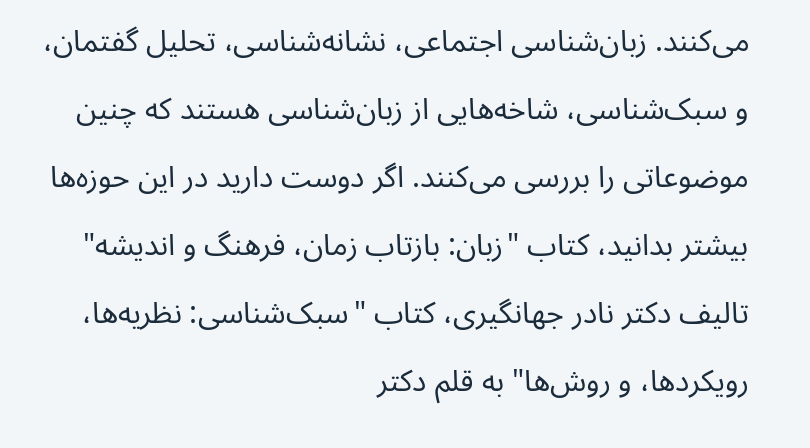می‌کنند. زبان‌شناسی اجتماعی، نشانه‌شناسی، تحلیل گفتمان، و سبک‌شناسی، شاخه‌هایی از زبان‌شناسی هستند که چنین موضوعاتی را بررسی می‌کنند. اگر دوست دارید در این حوزه‌ها بیشتر بدانید، کتاب "زبان: بازتاب زمان، فرهنگ و اندیشه" تالیف دکتر نادر جهانگیری، کتاب "سبک‌شناسی: نظریه‌ها، رویکردها، و روش‌ها" به قلم دکتر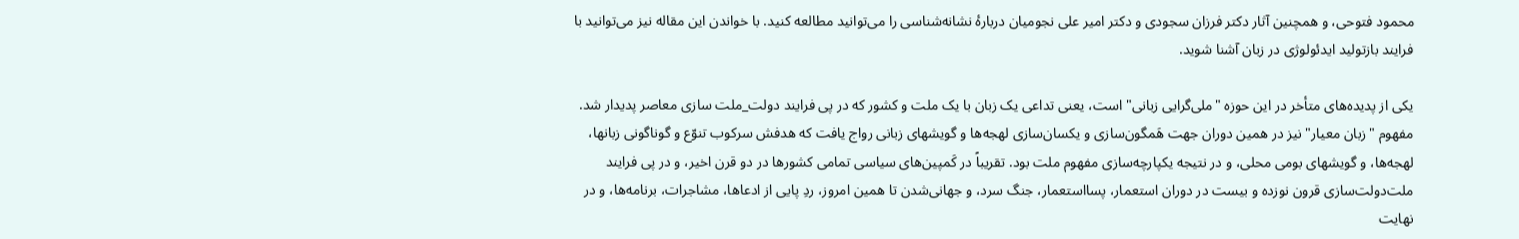محمود فتوحی، و همچنین آثار دکتر فرزان سجودی و دکتر امیر علی نجومیان دربارهٔ نشانه‌شناسی را می‌توانید مطالعه کنید. با خواندن این مقاله نیز می‌توانید با فرایند بازتولید ایدئولوژی در زبان آشنا شوید.

یکی از پدیده‌های متأخر در این حوزه "ملی‌گرایی زبانی" است، یعنی تداعی یک زبان با یک ملت و کشور که در پی فرایند دولت_ملت سازی معاصر پدیدار شد. مفهوم "زبان معیار" نیز در همین دوران جهت هَمگون‌سازی و یکسان‌سازی لهجه‌ها و گویشهای زبانی رواج یافت که هدفش سرکوب تنوّع و گوناگونی زبانها، لهجه‌ها، و گویشهای بومی محلی، و در نتیجه یکپارچه‌سازی مفهوم ملت بود. تقریباً در کَمپین‌های سیاسی تمامی کشورها در دو قرن اخیر، و در پی فرایند ملت‌دولت‌سازی قرون نوزده و بیست در دوران استعمار، پسااستعمار، جنگ سرد، و جهانی‌شدن تا همین امروز، ردِ پایی از ادعاها، مشاجرات، برنامه‌ها، و در نهایت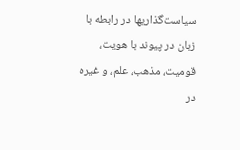سیاست‌گذاریها‌ در رابطه با زبان در پیوند با هویت، قومیت، مذهب، علم، و‌ غیره در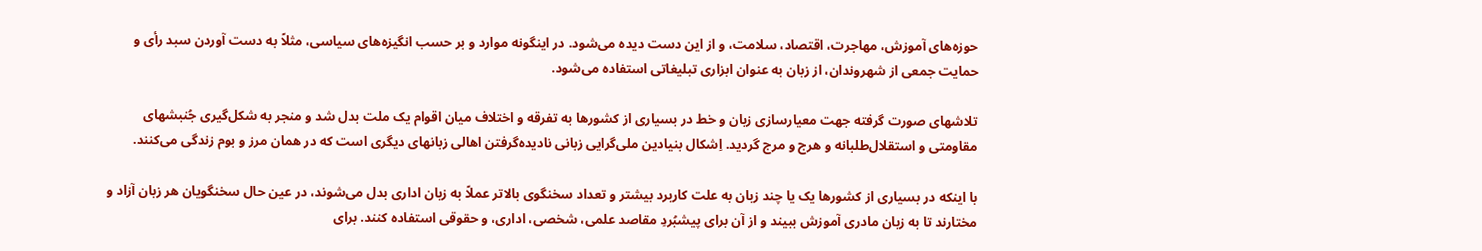حوزه‌های آموزش، مهاجرت، اقتصاد، سلامت، و از این دست دیده می‌شود. در اینگونه موارد و بر حسب انگیزه‌های سیاسی، مثلاً به دست آوردن سبد رأی و حمایت جمعی از شهروندان، از زبان به عنوان ابزاری تبلیغاتی استفاده می‌شود.

تلاشهای صورت گرفته جهت معیارسازی زبان و خط در بسیاری از کشورها به تفرقه و اختلاف میان اقوام یک ملت بدل شد و منجر به شکل‌گیری جُنبشهای مقاومتی و استقلال‌طلبانه و هرج و مرج گردید. اِشکال بنیادین ملی‌گرایی زبانی نادیده‌گرفتن اهالی زبانهای دیگری است که در همان مرز و بوم زندگی می‌کنند.

با اینکه در بسیاری از کشورها یک یا چند زبان به علت کاربرد بیشتر و تعداد سخنگوی بالاتر عملاً به زبان اداری بدل می‌شوند، در عین حال سخنگویان هر زبان آزاد و مختارند تا به زبان مادری‌ آموزش ببیند و از آن برای پیشبُردِ مقاصد علمی، شخصی، اداری، و حقوقی استفاده کنند. برای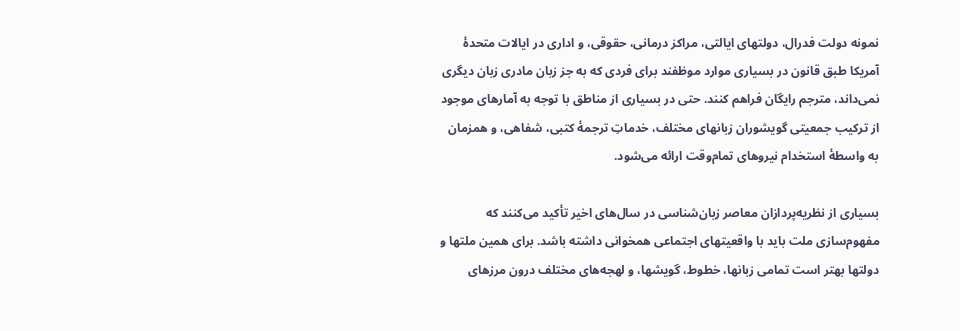نمونه دولت‌ فدرال، دولتهای ایالتی، مراکز درمانی، حقوقی، و اداری در ایالات متحدهٔ آمریکا طبق قانون در بسیاری موارد موظفند برای فردی که به جز زبان مادری زبان دیگری نمی‌داند، مترجم رایگان فراهم کنند. حتی در بسیاری از مناطق با توجه به آمارهای موجود از ترکیب جمعیتی گویشوران زبانهای مختلف، خدماتِ ترجمهٔ کتبی، شفاهی، و همزمان به واسطهٔ استخدام نیروهای تمام‌وقت ارائه می‌شود.

بسیاری از نظریه‌پردازان معاصر زبان‌شناسی در سال‌های اخیر تأکید می‌کنند که مفهوم‌سازی ملت باید با واقعیتهای اجتماعی همخوانی داشته باشد. برای همین ملتها و دولتها بهتر است تمامی زبانها، خطوط، گویشها، و لهجه‌های مختلف درون مرزهای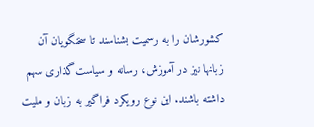کشورشان را به رسمیت بشناسند تا سخنگویان آن زبانها نیز در آموزش، رسانه و سیاست‌گذاری سهم داشته باشند. این نوع رویکرد فراگیر به زبان و ملیت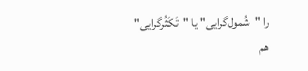را "شُمول‌گرایی" یا "تَکَثُرگرایی" هم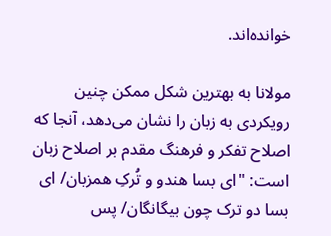خوانده‌اند.

مولانا به بهترین شکل ممکن چنین رویکردی به زبان را نشان می‌دهد، آنجا که اصلاح تفکر و فرهنگ مقدم بر اصلاح زبان است: "ای بسا هندو و تُرکِ همزبان/ ای بسا دو ترک چون بیگانگان/ پس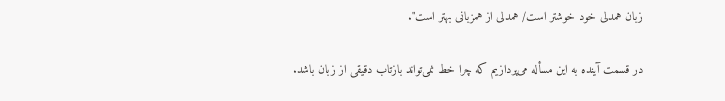زبان همدلی خود خوشتر است/ همدلی از همزبانی بهتر است".

در قسمت آینده به این مسأله می‌پردازیم که چرا خط نمی‌تواند بازتاب دقیقی از زبان باشد.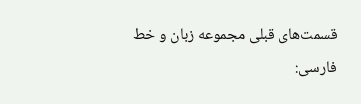قسمت‌های قبلی مجموعه زبان و خط فارسی: